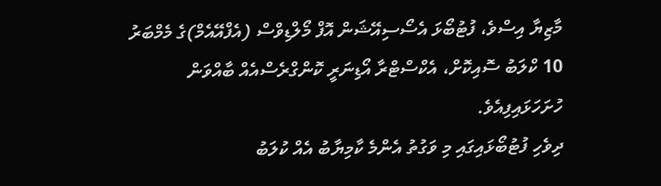މާޒިޔާ އިސްވެ، ފުޓުބޯޅަ އެސޯސިއޭޝަން އޮފް މޯލްޑިވްސް (އެފްއޭއެމް)ގެ މެމްބަރު 10 ކްލަބު ސޮއިކޮށް، އެކްސްޓްރާ އޯޑިނަރީ ކޮންގްރެސްއެއް ބާއްވަން ހުށަހަޅައިފިއެވެ.
ދިވެހި ފުޓުބޯޅައިގައި މި ވަގުތު އެންމެ ކާމިޔާބު އެއް ކުލަބު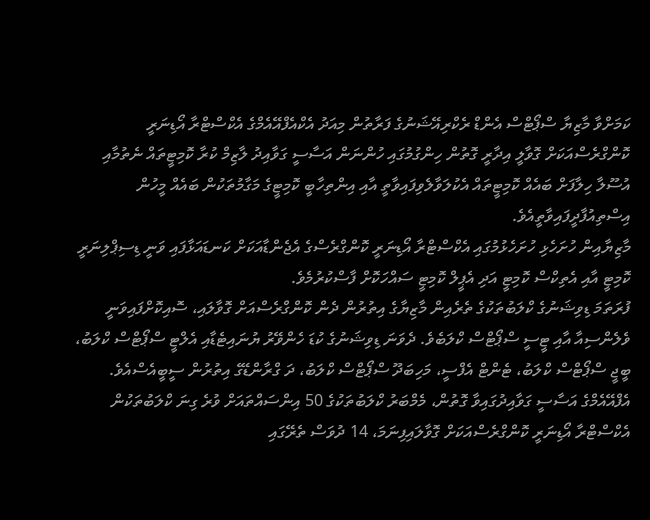ކަމަށްވާ މާޒިޔާ ސްޕޯޓްސް އެންޑް ރެކްރިއޭޝަނުގެ ފަރާތުން މިއަދު އެކްއެފްއޭއެމްގެ އެކްސްޓްރާ އޯޑިނަރީ ކޮންގްރެސްއަކަށް ގޮވާލީ އިދާރީ ގޮތުން ހިންގުމުގައި ހުންނަން އަސާސީ ގަވާއިދު ލާޒިމް ކުރާ ކޮމިޓީތައް ނެތުމާއި އުސޫލާ ހިލާފަށް ބައެއް ކޮމިޓީތައް އެކުލަވާލެވިފައިވާތީ އާއި އިންތިހާބީ ކޮމިޓީގެ މަގާމުތަކުން ބައެއް މީހުން އިސްތިއުފާދީފައިވާތީއެވެ.
މާޒިޔާއިން ހުށަހެޅި ހުށަހެޅުމުގައި އެކްސްޓްރާ އޯޑިނަރީ ކޮންގްރެސްގެ އެޖެންޑާއަކަށް ކަނޑައަޅާފައި ވަނީ ޑިސިޕްލިނަރީ ކޮމިޓީ އާއި އެތިކްސް ކޮމިޓީ އަދި އެޕީލް ކޮމިޓީ ސައްހަކޮށް ފާސްކުރުމެވެ.
ފުރަތަމަ ޑިވިޝަނުގެ ކްލަބުތަކުގެ ތެރެއިން މާޒިޔާގެ އިތުރުން ދެން ކޮންގްރެސްއަށް ގޮވާލައި، ސޮއިކޮށްފައިވަނީ ވެލެންސިއާ އާއި ޓީސީ ސްޕޯޓްސް ކްލަބެވެ. ދެވަނަ ޑިވިޝަނުގެ ކުޑަ ހެންވޭރު ޔުނައިޓެޑާއި އެލްޓީ ސްޕޯޓްސް ކްލަބު، ބީޖީ ސްޕޯޓްސް ކްލަބު، ޓެންޓް އެފްސީ، މަހިބަދޫ ސްޕޯޓްސް ކްލަބު، ދަ ގްރާންޑޭގެ އިތުރުން ސީބީއެސްއެވެ.
އެފްއޭއެމްގެ އަސާސީ ގަވާއިދުގައިވާ ގޮތުން، މެމްބަރު ކްލަބުތަކުގެ 50 އިންސައްތައަށް ވުރެ ގިނަ ކްލަބުތަކުން އެކްސްޓްރާ އޯޑިނަރީ ކޮންގްރެސްއަކަށް ގޮވާލައިފިނަމަ، 14 ދުވަސް ތެރޭގައި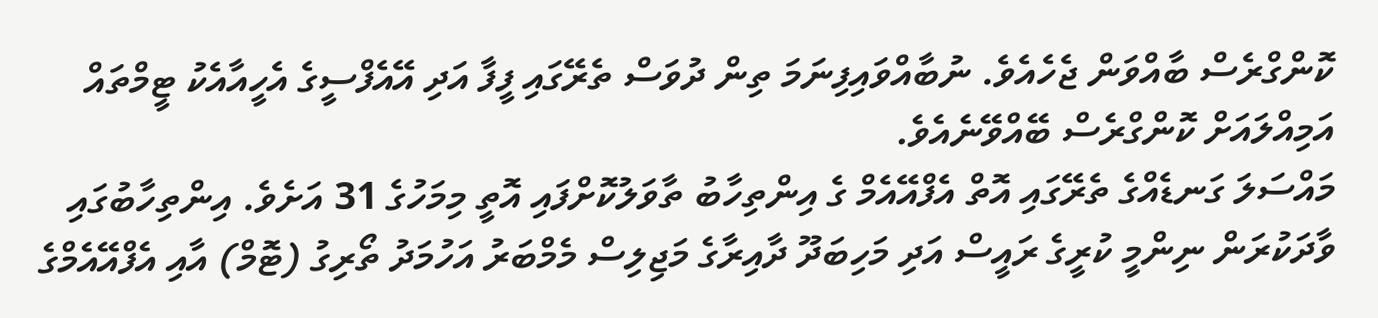ކޮންގްރެސް ބާއްވަން ޖެހެއެވެ. ނުބާއްވައިފިނަމަ ތިން ދުވަސް ތެރޭގައި ފީފާ އަދި އޭއެފްސީގެ އެހީއާއެކު ޓީމްތައް އަމިއްލައަށް ކޮންގްރެސް ބޭއްވޭނެއެވެ.
މައްސަލަ ގަނޑެއްގެ ތެރޭގައި އޮތް އެފްއޭއެމް ގެ އިންތިހާބު ތާވަލުކޮށްފައި އޮތީ މިމަހުގެ 31 އަށެވެ. އިންތިހާބުގައި ވާދަކުރަން ނިންމީ ކުރީގެ ރައީސް އަދި މަހިބަދޫ ދާއިރާގެ މަޖިލިސް މެމްބަރު އަހުމަދު ތޯރިގު (ޓޮމް) އާއި އެފްއޭއެމްގެ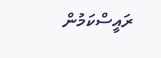ރައީސްކަމުން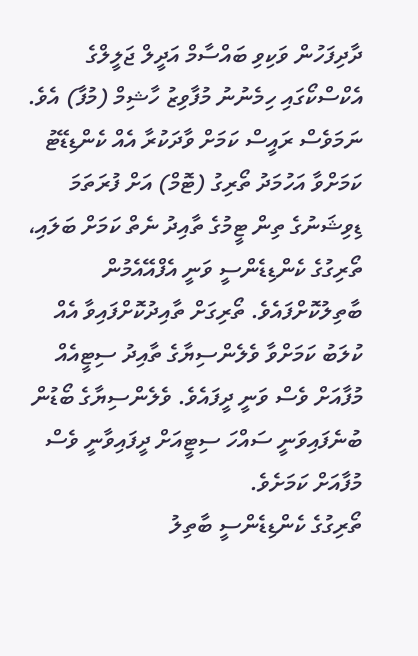ދާދިފަހުން ވަކިވި ބައްސާމް އަދީލް ޖަލީލްގެ އެކްސްކޯގައި ހިމެނުނު މުފާވިޒު ހާޝިމް (މުފާ) އެވެ. ނަމަވެސް ރައީސް ކަމަށް ވާދަކުރާ އެއް ކެންޑިޑޭޓު ކަމަށްވާ އަހުމަދު ތޯރިގު (ޓޮމް) އަށް ފުރަތަމަ ޑިވިޝަނުގެ ތިން ޓީމުގެ ތާއިދު ނެތް ކަމަށް ބަލައި، ތޯރިގުގެ ކެންޑިޑެންސީ ވަނީ އެފްއޭއެމުން ބާތިލުކޮށްފައެވެ. ތޯރިގަށް ތާއިދުކޮށްފައިވާ އެއް ކުލަބު ކަމަށްވާ ވެލެންސިޔާގެ ތާއިދު ސިޓީއެއް މުފާއަށް ވެސް ވަނީ ދީފައެވެ. ވެލެންސިޔާގެ ބޯޑުން ބުނެފައިވަނީ ސައްހަ ސިޓީއަށް ދީފައިވާނީ ވެސް މުފާއަށް ކަމަށެވެ.
ތޯރިގުގެ ކެންޑިޑެންސީ ބާތިލު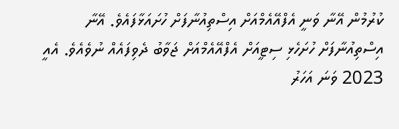ކުރުމުން އޭނާ ވަނީ އެފްއޭއެމްއަށް އިސްތިއުނާފަށް ހުށައަޅާފައެވެ. އޭނާ އިސްތިއުނާފަށް ހުށަހެޅި ސިޓީއަށް އެފްއޭއެމްއަށް ޖަވާބު ދެވިފައެއް ނުވެއެވެ. އެއީ 2023 ވަނަ އަހަރު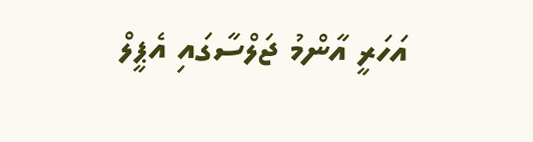އަހަރީ އާންމު ޖަލްސާގައި އެޕީލް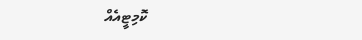ކޮމިޓީއެއް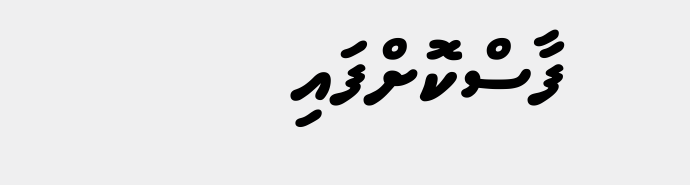ފާސްކޮށްފައި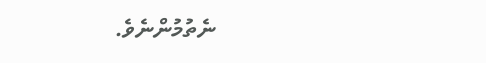ނެތުމުންނެވެ.